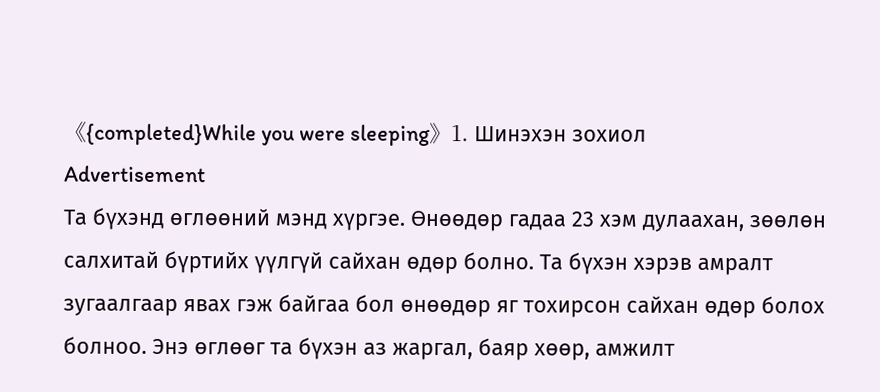《{completed}While you were sleeping》1. Шинэхэн зохиол
Advertisement
Та бүхэнд өглөөний мэнд хүргэе. Өнөөдөр гадаа 23 хэм дулаахан, зөөлөн салхитай бүртийх үүлгүй сайхан өдөр болно. Та бүхэн хэрэв амралт зугаалгаар явах гэж байгаа бол өнөөдөр яг тохирсон сайхан өдөр болох болноо. Энэ өглөөг та бүхэн аз жаргал, баяр хөөр, амжилт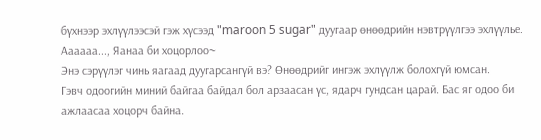бүхнээр эхлүүлээсэй гэж хүсээд "maroon 5 sugar" дуугаар өнөөдрийн нэвтрүүлгээ эхлүүлье.
Аааааа..., Яанаа би хоцорлоо~
Энэ сэрүүлэг чинь яагаад дуугарсангүй вэ? Өнөөдрийг ингэж эхлүүлж болохгүй юмсан.
Гэвч одоогийн миний байгаа байдал бол арзаасан үс, ядарч гундсан царай. Бас яг одоо би ажлаасаа хоцорч байна.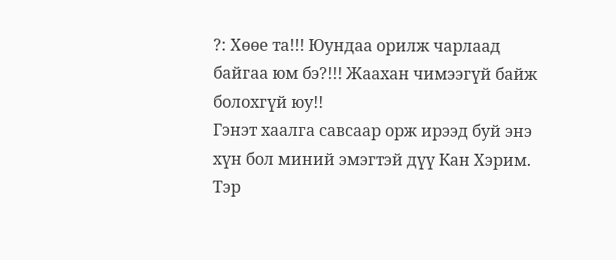?: Хөөе та!!! Юундаа орилж чарлаад байгаа юм бэ?!!! Жаахан чимээгүй байж болохгүй юу!!
Гэнэт хаалга савсаар орж ирээд буй энэ хүн бол миний эмэгтэй дүү Кан Хэрим.
Тэр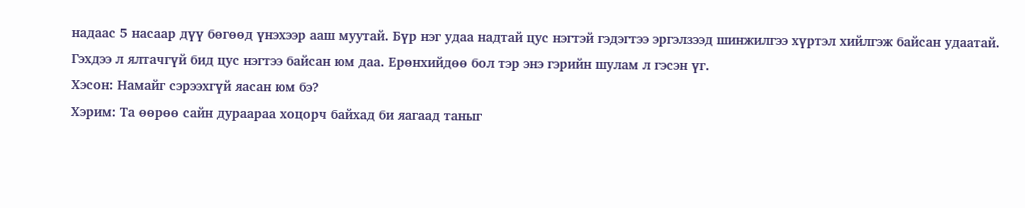надаас 5 насаар дүү бөгөөд үнэхээр ааш муутай. Бүр нэг удаа надтай цус нэгтэй гэдэгтээ эргэлзээд шинжилгээ хүртэл хийлгэж байсан удаатай. Гэхдээ л ялтачгүй бид цус нэгтээ байсан юм даа. Ерөнхийдөө бол тэр энэ гэрийн шулам л гэсэн үг.
Хэсон: Намайг сэрээхгүй яасан юм бэ?
Хэрим: Та өөрөө сайн дураараа хоцорч байхад би яагаад таныг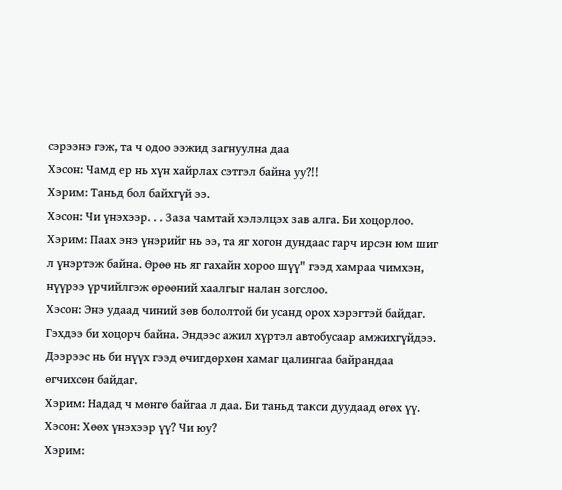сэрээнэ гэж, та ч одоо ээжид загнуулна даа
Хэсон: Чамд ер нь хүн хайрлах сэтгэл байна уу?!!
Хэрим: Таньд бол байхгүй ээ.
Хэсон: Чи үнэхээр. . . Заза чамтай хэлэлцэх зав алга. Би хоцорлоо.
Хэрим: Паах энэ үнэрийг нь ээ, та яг хогон дундаас гарч ирсэн юм шиг л үнэртэж байна. Өрөө нь яг гахайн хороо шүү" гээд хамраа чимхэн, нүүрээ үрчийлгэж өрөөний хаалгыг налан зогслоо.
Хэсон: Энэ удаад чиний зөв бололтой би усанд орох хэрэгтэй байдаг. Гэхдээ би хоцорч байна. Эндээс ажил хүртэл автобусаар амжихгүйдээ. Дээрээс нь би нүүх гээд өчигдөрхөн хамаг цалингаа байрандаа өгчихсөн байдаг.
Хэрим: Надад ч мөнгө байгаа л даа. Би таньд такси дуудаад өгөх үү.
Хэсон: Хөөх үнэхээр үү? Чи юу?
Хэрим: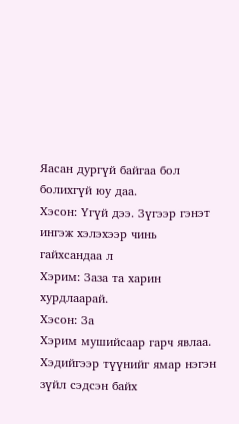Яасан дургүй байгаа бол болихгүй юу даа.
Хэсон: Үгүй дээ. Зүгээр гэнэт ингэж хэлэхээр чинь гайхсандаа л
Хэрим: Заза та харин хурдлаарай.
Хэсон: За
Хэрим мушийсаар гарч явлаа. Хэдийгээр түүнийг ямар нэгэн зүйл сэдсэн байх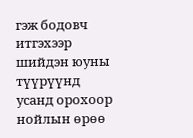гэж бодовч итгэхээр шийдэн юуны түүрүүнд усанд орохоор нойлын өрөө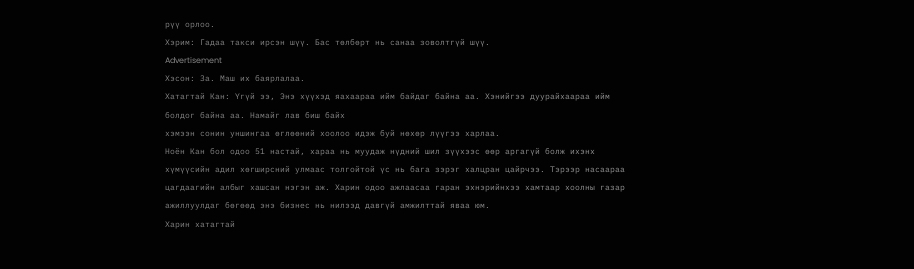рүү орлоо.
Хэрим: Гадаа такси ирсэн шүү. Бас төлбөрт нь санаа зоволтгүй шүү.
Advertisement
Хэсон: За. Маш их баярлалаа.
Хатагтай Кан: Үгүй ээ, Энэ хүүхэд яахаараа ийм байдаг байна аа. Хэнийгээ дуурайхаараа ийм болдог байна аа. Намайг лав биш байх
хэмээн сонин уншингаа өглөөний хоолоо идэж буй нөхөр лүүгээ харлаа.
Ноён Кан бол одоо 51 настай, хараа нь муудаж нүдний шил зүүхээс өөр аргагүй болж ихэнх хүмүүсийн адил хөгширсний улмаас толгойтой үс нь бага зэрэг халцран цайрчээ. Тэрээр насаараа цагдаагийн албыг хашсан нэгэн аж. Харин одоо ажлаасаа гаран эхнэрийнхээ хамтаар хоолны газар ажиллуулдаг бөгөөд энэ бизнес нь нилээд давгүй амжилттай яваа юм.
Харин хатагтай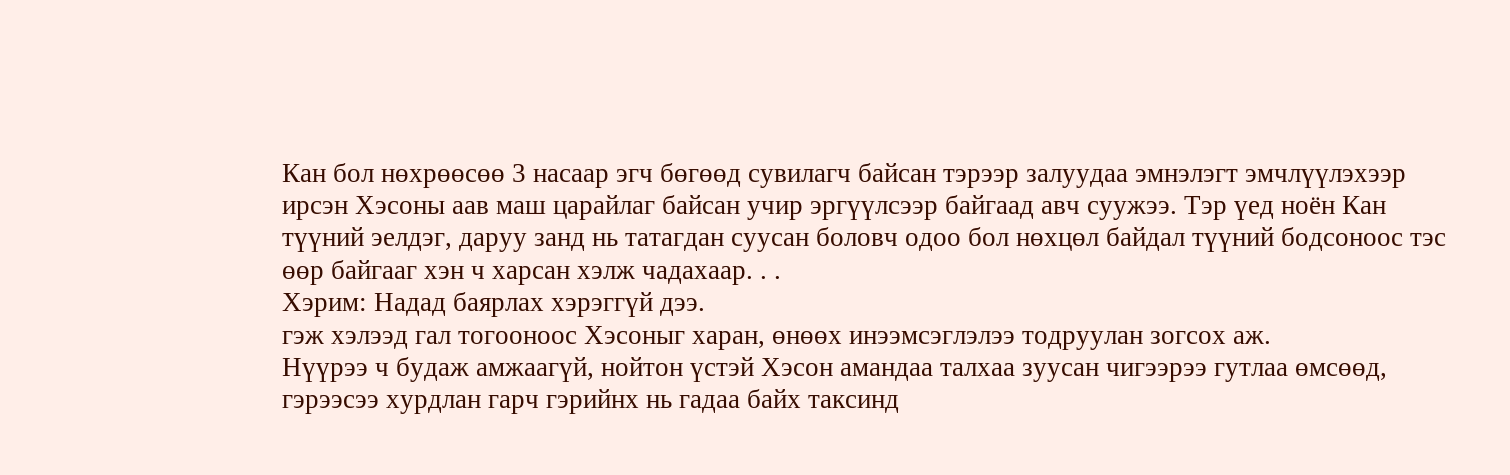Кан бол нөхрөөсөө 3 насаар эгч бөгөөд сувилагч байсан тэрээр залуудаа эмнэлэгт эмчлүүлэхээр ирсэн Хэсоны аав маш царайлаг байсан учир эргүүлсээр байгаад авч суужээ. Тэр үед ноён Кан түүний эелдэг, даруу занд нь татагдан суусан боловч одоо бол нөхцөл байдал түүний бодсоноос тэс өөр байгааг хэн ч харсан хэлж чадахаар. . .
Хэрим: Надад баярлах хэрэггүй дээ.
гэж хэлээд гал тогооноос Хэсоныг харан, өнөөх инээмсэглэлээ тодруулан зогсох аж.
Нүүрээ ч будаж амжаагүй, нойтон үстэй Хэсон амандаа талхаа зуусан чигээрээ гутлаа өмсөөд, гэрээсээ хурдлан гарч гэрийнх нь гадаа байх таксинд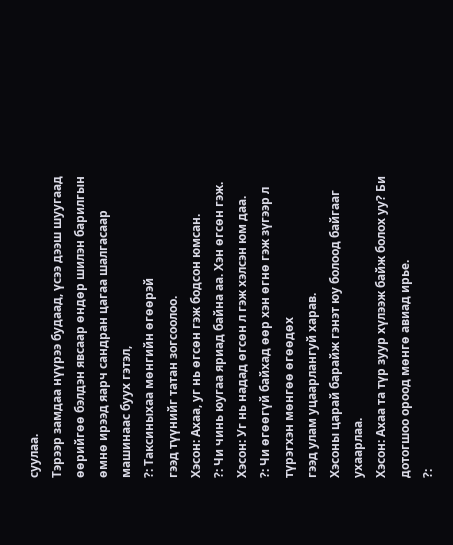суулаа.
Тэрээр замдаа нүүрээ будаад, үсээ дээш шуугаад өөрийгөө бэлдэн явсаар өндөр шилэн барилгын өмнө ирээд яарч сандран цагаа шалгасаар машинаас буух гэтэл,
?: Таксиныхаа мөнгийн өгөөрэй
гээд түүнийг татан зогсоолоо.
Хэсон: Ахаа, уг нь өгсөн гэж бодсон юмсан.
?: Чи чинь юугаа яриад байна аа. Хэн өгсөн гэж.
Хэсон: Уг нь надад өгсөн л гэж хэлсэн юм даа.
?: Чи өгөөгүй байхад өөр хэн өгнө гэж зүгээр л түрэгхэн мөнгөө өгөөдөх
гээд улам уцаарлангуй харав.
Хэсоны царай барайж гэнэт юу болоод байгааг ухаарлаа.
Хэсон: Ахаа та түр зуур хүлээж байж болох уу? Би дотогшоо ороод мөнгө авиад ирье.
?: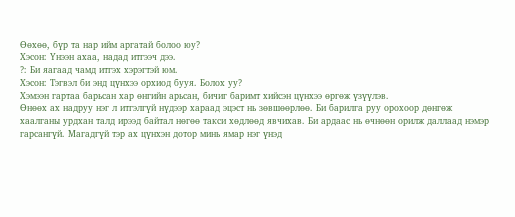Өөхөө, бүр та нар ийм аргатай болоо юу?
Хэсон: Үнээн ахаа, надад итгээч дээ.
?: Би яагаад чамд итгэх хэрэгтэй юм.
Хэсон: Тэгвэл би энд цүнхээ орхиод бууя. Болох уу?
Хэмээн гартаа барьсан хар өнгийн арьсан, бичиг баримт хийсэн цүнхээ өргөж үзүүлэв.
Өнөөх ах надруу нэг л итгэлгүй нүдээр хараад эцэст нь зөвшөөрлөө. Би барилга руу орохоор дөнгөж хаалганы урдхан талд ирээд байтал нөгөө такси хөдлөөд явчихав. Би ардаас нь өчнөөн орилж даллаад нэмэр гарсангүй. Магадгүй тэр ах цүнхэн дотор минь ямар нэг үнэд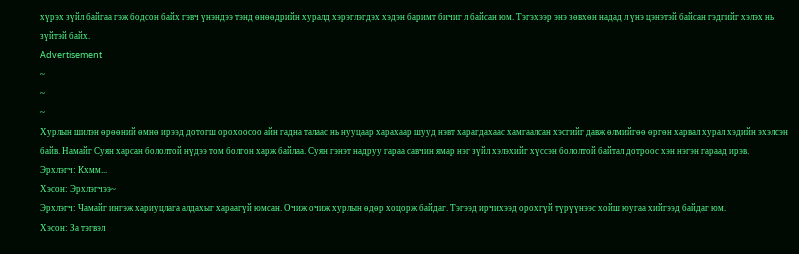хүрэх зүйл байгаа гэж бодсон байх гэвч үнэндээ тэнд өнөөдрийн хуралд хэрэглэгдэх хэдэн баримт бичиг л байсан юм. Тэгэхээр энэ зөвхөн надад л үнэ цэнэтэй байсан гэдгийг хэлэх нь зүйтэй байх.
Advertisement
~
~
~
Хурлын шилэн өрөөний өмнө ирээд дотогш орохоосоо айн гадна талаас нь нууцаар харахаар шууд нэвт харагдахаас хамгаалсан хэсгийг давж өлмийгөө өргөн харвал хурал хэдийн эхэлсэн байв. Намайг Суян харсан бололтой нүдээ том болгон харж байлаа. Суян гэнэт надруу гараа савчин ямар нэг зүйл хэлэхийг хүссэн бололтой байтал дотроос хэн нэгэн гараад ирэв.
Эрхлэгч: Кхмм...
Хэсон: Эрхлэгчээ~
Эрхлэгч: Чамайг ингэж хариуцлага алдахыг хараагүй юмсан. Очиж очиж хурлын өдөр хоцорж байдаг. Тэгээд ирчихээд орохгүй түрүүнээс хойш юугаа хийгээд байдаг юм.
Хэсон: За тэгвэл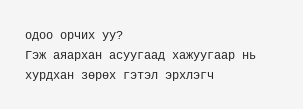одоо орчих уу?
Гэж аяархан асуугаад хажуугаар нь хурдхан зөрөх гэтэл эрхлэгч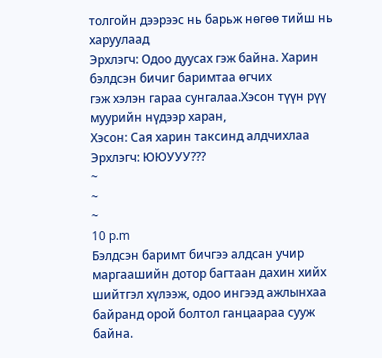толгойн дээрээс нь барьж нөгөө тийш нь харуулаад
Эрхлэгч: Одоо дуусах гэж байна. Харин бэлдсэн бичиг баримтаа өгчих
гэж хэлэн гараа сунгалаа.Хэсон түүн рүү муурийн нүдээр харан,
Хэсон: Сая харин таксинд алдчихлаа
Эрхлэгч: ЮЮУУУ???
~
~
~
10 p.m
Бэлдсэн баримт бичгээ алдсан учир маргаашийн дотор багтаан дахин хийх шийтгэл хүлээж, одоо ингээд ажлынхаа байранд орой болтол ганцаараа сууж байна.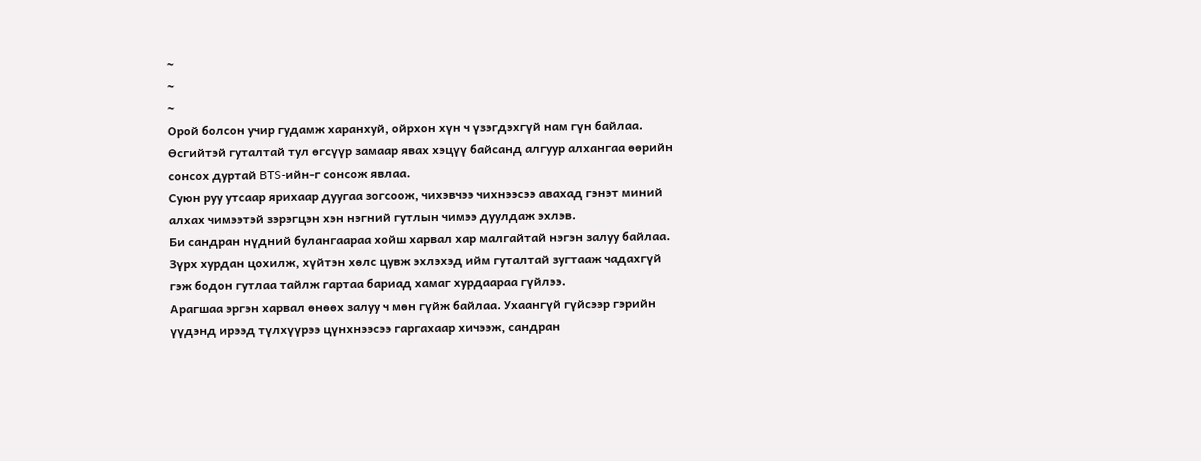~
~
~
Орой болсон учир гудамж харанхуй, ойрхон хүн ч үзэгдэхгүй нам гүн байлаа.
Өсгийтэй гуталтай тул өгсүүр замаар явах хэцүү байсанд алгуур алхангаа өөрийн сонсох дуртай BTS-ийн-г сонсож явлаа.
Суюн руу утсаар ярихаар дуугаа зогсоож, чихэвчээ чихнээсээ авахад гэнэт миний алхах чимээтэй зэрэгцэн хэн нэгний гутлын чимээ дуулдаж эхлэв.
Би сандран нүдний булангаараа хойш харвал хар малгайтай нэгэн залуу байлаа. Зүрх хурдан цохилж, хүйтэн хөлс цувж эхлэхэд ийм гуталтай зугтааж чадахгүй гэж бодон гутлаа тайлж гартаа бариад хамаг хурдаараа гүйлээ.
Арагшаа эргэн харвал өнөөх залуу ч мөн гүйж байлаа. Ухаангүй гүйсээр гэрийн үүдэнд ирээд түлхүүрээ цүнхнээсээ гаргахаар хичээж, сандран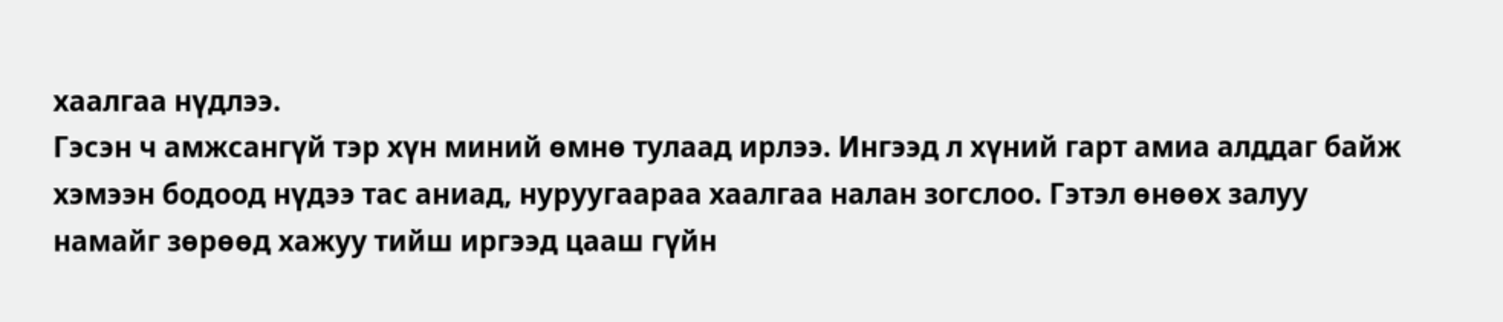хаалгаа нүдлээ.
Гэсэн ч амжсангүй тэр хүн миний өмнө тулаад ирлээ. Ингээд л хүний гарт амиа алддаг байж хэмээн бодоод нүдээ тас аниад, нуруугаараа хаалгаа налан зогслоо. Гэтэл өнөөх залуу намайг зөрөөд хажуу тийш иргээд цааш гүйн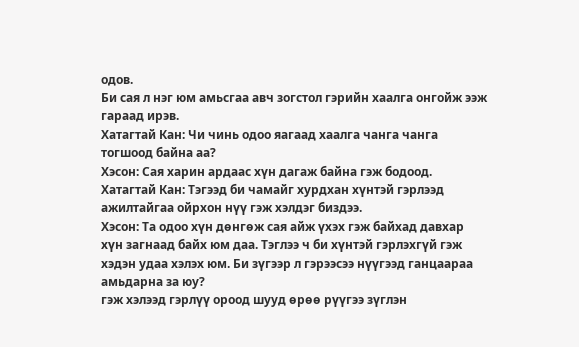одов.
Би сая л нэг юм амьсгаа авч зогстол гэрийн хаалга онгойж ээж гараад ирэв.
Хатагтай Кан: Чи чинь одоо яагаад хаалга чанга чанга тогшоод байна аа?
Хэсон: Сая харин ардаас хүн дагаж байна гэж бодоод.
Хатагтай Кан: Тэгээд би чамайг хурдхан хүнтэй гэрлээд ажилтайгаа ойрхон нүү гэж хэлдэг биздээ.
Хэсон: Та одоо хүн дөнгөж сая айж үхэх гэж байхад давхар хүн загнаад байх юм даа. Тэглээ ч би хүнтэй гэрлэхгүй гэж хэдэн удаа хэлэх юм. Би зүгээр л гэрээсээ нүүгээд ганцаараа амьдарна за юу?
гэж хэлээд гэрлүү ороод шууд өрөө рүүгээ зүглэн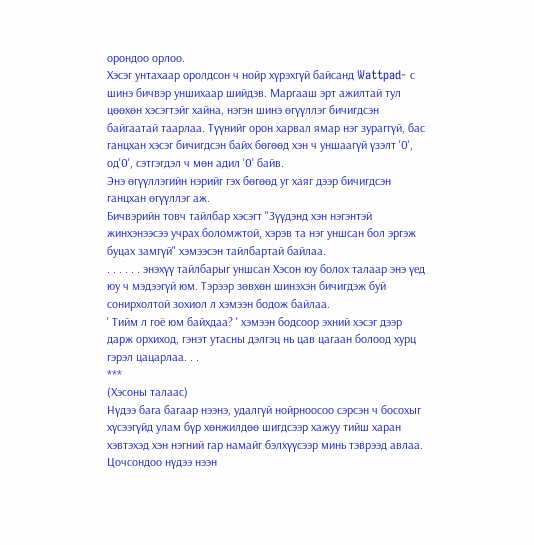орондоо орлоо.
Хэсэг унтахаар оролдсон ч нойр хүрэхгүй байсанд Wattpad- с шинэ бичвэр уншихаар шийдэв. Маргааш эрт ажилтай тул цөөхөн хэсэгтэйг хайна, нэгэн шинэ өгүүллэг бичигдсэн байгаатай таарлаа. Түүнийг орон харвал ямар нэг зураггүй, бас ганцхан хэсэг бичигдсэн байх бөгөөд хэн ч уншаагүй үзэлт '0', од'0', сэтгэгдэл ч мөн адил '0' байв.
Энэ өгүүллэгийн нэрийг гэх бөгөөд уг хаяг дээр бичигдсэн ганцхан өгүүллэг аж.
Бичвэрийн товч тайлбар хэсэгт "Зүүдэнд хэн нэгэнтэй жинхэнээсээ учрах боломжтой, хэрэв та нэг уншсан бол эргэж буцах замгүй" хэмээсэн тайлбартай байлаа.
. . . . . . энэхүү тайлбарыг уншсан Хэсон юу болох талаар энэ үед юу ч мэдээгүй юм. Тэрээр зөвхөн шинэхэн бичигдэж буй сонирхолтой зохиол л хэмээн бодож байлаа.
' Тийм л гоё юм байхдаа? ' хэмээн бодсоор эхний хэсэг дээр дарж орхиход, гэнэт утасны дэлгэц нь цав цагаан болоод хурц гэрэл цацарлаа. . .
***
(Хэсоны талаас)
Нүдээ бага багаар нээнэ, удалгүй нойрноосоо сэрсэн ч босохыг хүсээгүйд улам бүр хөнжилдөө шигдсээр хажуу тийш харан хэвтэхэд хэн нэгний гар намайг бэлхүүсээр минь тэврээд авлаа.
Цочсондоо нүдээ нээн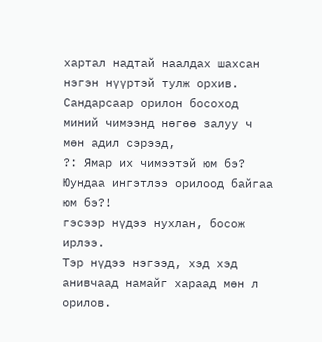хартал надтай наалдах шахсан нэгэн нүүртэй тулж орхив. Сандарсаар орилон босоход миний чимээнд нөгөө залуу ч мөн адил сэрээд,
?: Ямар их чимээтэй юм бэ? Юундаа ингэтлээ орилоод байгаа юм бэ?!
гэсээр нүдээ нухлан, босож ирлээ.
Тэр нүдээ нэгээд, хэд хэд анивчаад намайг хараад мөн л орилов.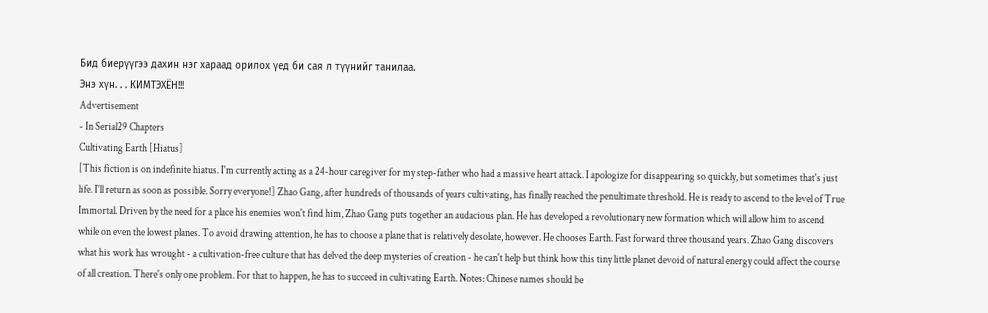Бид биерүүгээ дахин нэг хараад орилох үед би сая л түүнийг танилаа.
Энэ хүн. . . КИМТЭХЁН!!!
Advertisement
- In Serial29 Chapters
Cultivating Earth [Hiatus]
[This fiction is on indefinite hiatus. I'm currently acting as a 24-hour caregiver for my step-father who had a massive heart attack. I apologize for disappearing so quickly, but sometimes that's just life. I'll return as soon as possible. Sorry everyone!] Zhao Gang, after hundreds of thousands of years cultivating, has finally reached the penultimate threshold. He is ready to ascend to the level of True Immortal. Driven by the need for a place his enemies won't find him, Zhao Gang puts together an audacious plan. He has developed a revolutionary new formation which will allow him to ascend while on even the lowest planes. To avoid drawing attention, he has to choose a plane that is relatively desolate, however. He chooses Earth. Fast forward three thousand years. Zhao Gang discovers what his work has wrought - a cultivation-free culture that has delved the deep mysteries of creation - he can't help but think how this tiny little planet devoid of natural energy could affect the course of all creation. There's only one problem. For that to happen, he has to succeed in cultivating Earth. Notes: Chinese names should be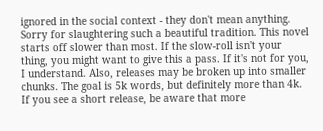ignored in the social context - they don't mean anything. Sorry for slaughtering such a beautiful tradition. This novel starts off slower than most. If the slow-roll isn't your thing, you might want to give this a pass. If it's not for you, I understand. Also, releases may be broken up into smaller chunks. The goal is 5k words, but definitely more than 4k. If you see a short release, be aware that more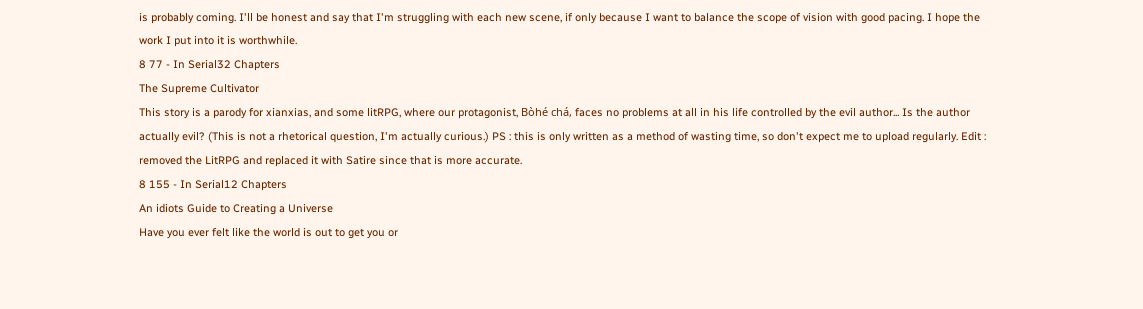is probably coming. I'll be honest and say that I'm struggling with each new scene, if only because I want to balance the scope of vision with good pacing. I hope the work I put into it is worthwhile.
8 77 - In Serial32 Chapters
The Supreme Cultivator
This story is a parody for xianxias, and some litRPG, where our protagonist, Bòhé chá, faces no problems at all in his life controlled by the evil author... Is the author actually evil? (This is not a rhetorical question, I'm actually curious.) PS : this is only written as a method of wasting time, so don't expect me to upload regularly. Edit : removed the LitRPG and replaced it with Satire since that is more accurate.
8 155 - In Serial12 Chapters
An idiots Guide to Creating a Universe
Have you ever felt like the world is out to get you or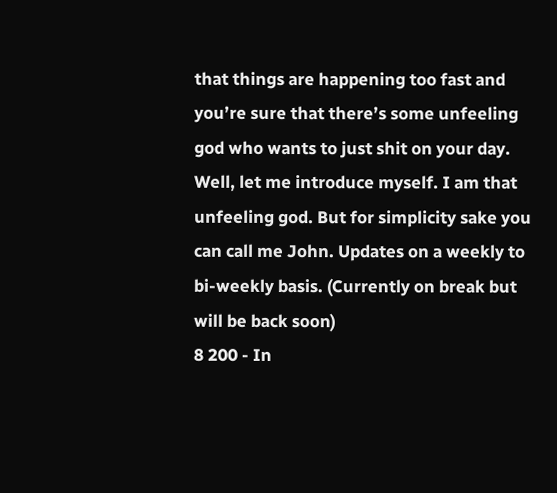that things are happening too fast and you’re sure that there’s some unfeeling god who wants to just shit on your day. Well, let me introduce myself. I am that unfeeling god. But for simplicity sake you can call me John. Updates on a weekly to bi-weekly basis. (Currently on break but will be back soon)
8 200 - In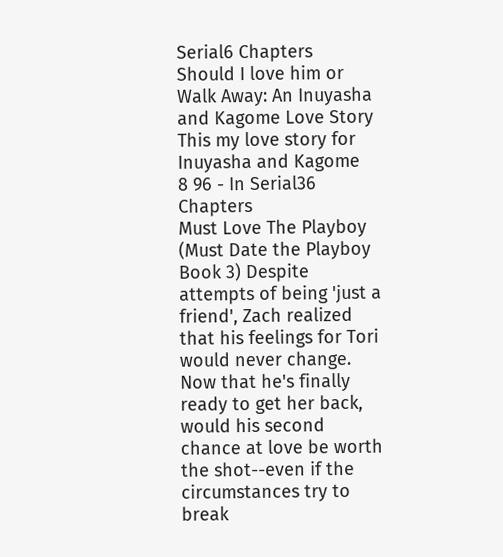Serial6 Chapters
Should I love him or Walk Away: An Inuyasha and Kagome Love Story
This my love story for Inuyasha and Kagome
8 96 - In Serial36 Chapters
Must Love The Playboy
(Must Date the Playboy Book 3) Despite attempts of being 'just a friend', Zach realized that his feelings for Tori would never change. Now that he's finally ready to get her back, would his second chance at love be worth the shot--even if the circumstances try to break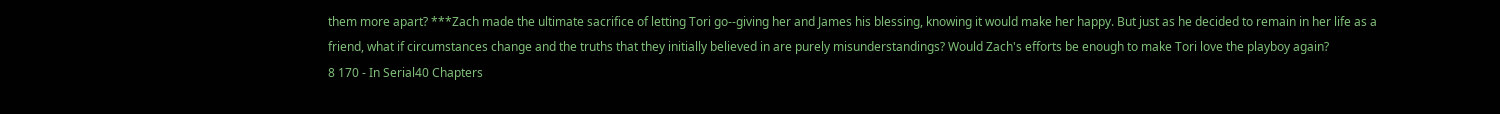them more apart? ***Zach made the ultimate sacrifice of letting Tori go--giving her and James his blessing, knowing it would make her happy. But just as he decided to remain in her life as a friend, what if circumstances change and the truths that they initially believed in are purely misunderstandings? Would Zach's efforts be enough to make Tori love the playboy again?
8 170 - In Serial40 Chapters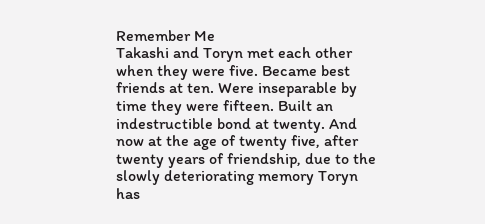Remember Me
Takashi and Toryn met each other when they were five. Became best friends at ten. Were inseparable by time they were fifteen. Built an indestructible bond at twenty. And now at the age of twenty five, after twenty years of friendship, due to the slowly deteriorating memory Toryn has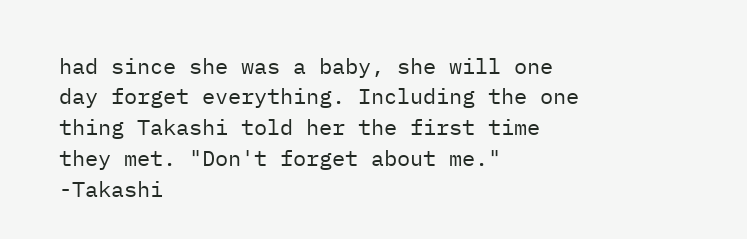had since she was a baby, she will one day forget everything. Including the one thing Takashi told her the first time they met. "Don't forget about me." -Takashi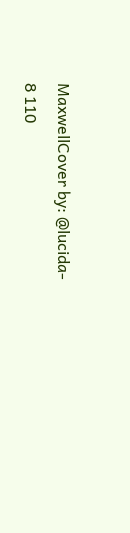MaxwellCover by: @lucida-
8 110